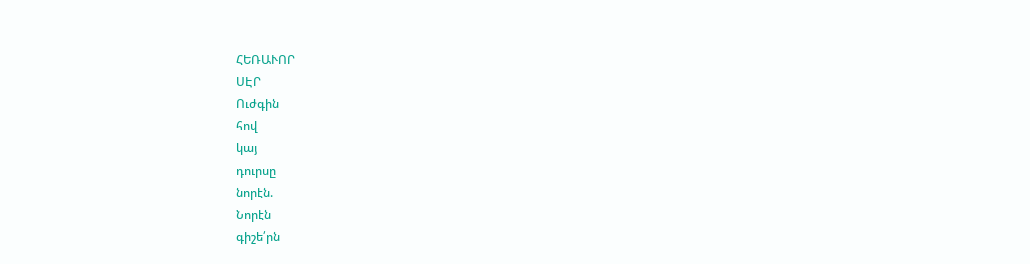ՀԵՌԱՒՈՐ
ՍԷՐ
Ուժգին
հով
կայ
դուրսը
նորէն.
Նորէն
գիշե՛րն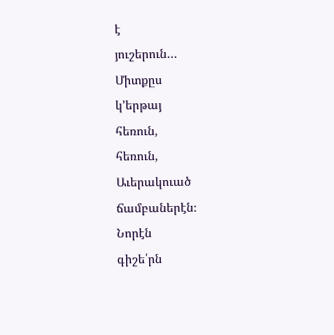է
յուշերուն…
Միտքըս
կ՚երթայ
հեռուն,
հեռուն,
Աւերակուած
ճամբաներէն։
Նորէն
գիշե՛րն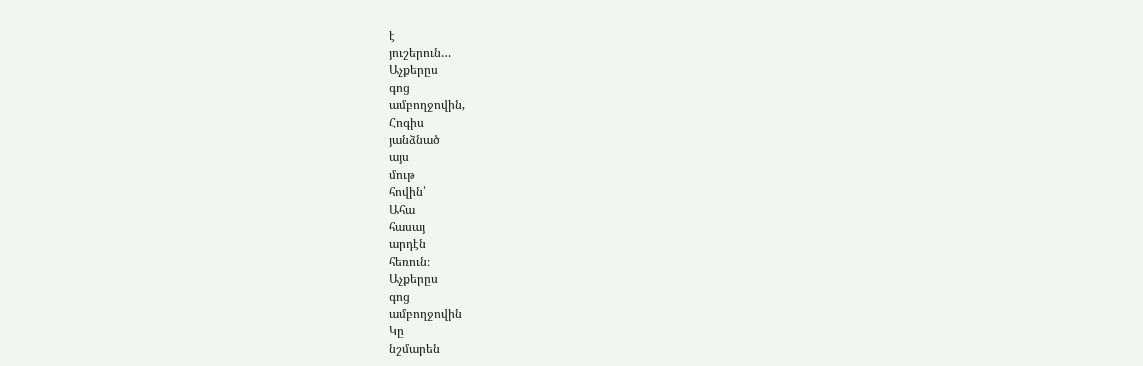է
յուշերուն…
Աչքերըս
գոց
ամբողջովին,
Հոգիս
յանձնած
այս
մութ
հովին՝
Ահա
հասայ
արդէն
հեռուն։
Աչքերըս
գոց
ամբողջովին
Կը
նշմարեն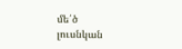մե՛ծ
լուսնկան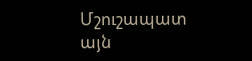Մշուշապատ
այն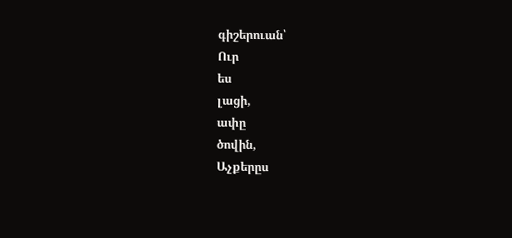գիշերուան՝
Ուր
ես
լացի,
ափը
ծովին,
Աչքերըս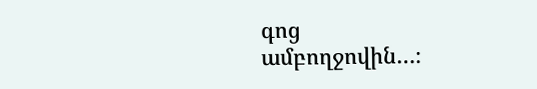գոց
ամբողջովին…։